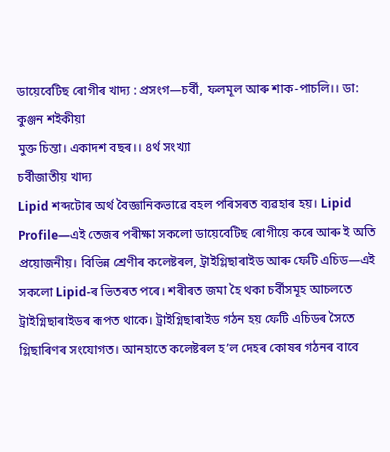ডায়েবেটিছ ৰোগীৰ খাদ্য : প্ৰসংগ—চৰ্বী, ফলমূল আৰু শাক-পাচলি।। ডা: কুঞ্জন শইকীয়া
মুক্ত চিন্তা। একাদশ বছৰ।। ৪ৰ্থ সংখ্যা
চর্বীজাতীয় খাদ্য
Lipid শব্দটোৰ অৰ্থ বৈজ্ঞানিকভাৱে বহল পৰিসৰত ব্যৱহাৰ হয়। Lipid Profile—এই তেজৰ পৰীক্ষা সকলো ডায়েবেটিছ ৰোগীয়ে কৰে আৰু ই অতি প্রয়োজনীয়। বিভিন্ন শ্রেণীৰ কলেষ্টৰল, ট্রাইগ্লিছাৰাইড আৰু ফেটি এচিড—এই সকলো Lipid-ৰ ভিতৰত পৰে। শৰীৰত জমা হৈ থকা চর্বীসমূহ আচলতে ট্রাইগ্নিছাৰাইডৰ ৰূপত থাকে। ট্রাইগ্নিছাৰাইড গঠন হয় ফেটি এচিডৰ সৈতে গ্লিছাৰিণৰ সংযোগত। আনহাতে কলেষ্টৰল হ’ল দেহৰ কোষৰ গঠনৰ বাবে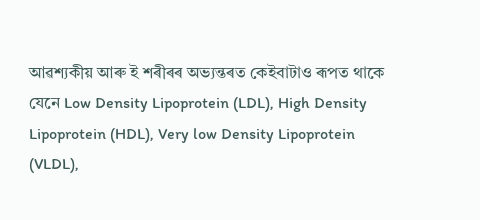আৱশ্যকীয় আৰু ই শৰীৰৰ অভ্যন্তৰত কেইবাটাও ৰূপত থাকে যেনে Low Density Lipoprotein (LDL), High Density Lipoprotein (HDL), Very low Density Lipoprotein (VLDL),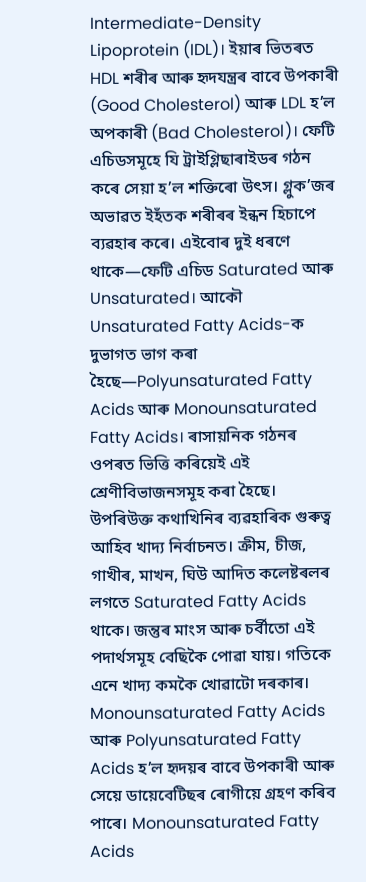Intermediate-Density Lipoprotein (IDL)। ইয়াৰ ভিতৰত HDL শৰীৰ আৰু হৃদযন্ত্ৰৰ বাবে উপকাৰী (Good Cholesterol) আৰু LDL হ’ল অপকাৰী (Bad Cholesterol)। ফেটি এচিডসমূহে যি ট্রাইগ্লিছাৰাইডৰ গঠন কৰে সেয়া হ’ল শক্তিৰো উৎস। গ্লুক’জৰ অভাৱত ইহঁতক শৰীৰৰ ইন্ধন হিচাপে ব্যৱহাৰ কৰে। এইবোৰ দুই ধৰণে থাকে—ফেটি এচিড Saturated আৰু Unsaturated। আকৌ Unsaturated Fatty Acids-ক দুভাগত ভাগ কৰা হৈছে—Polyunsaturated Fatty Acids আৰু Monounsaturated Fatty Acids। ৰাসায়নিক গঠনৰ ওপৰত ভিত্তি কৰিয়েই এই শ্রেণীবিভাজনসমূহ কৰা হৈছে।
উপৰিউক্ত কথাখিনিৰ ব্যৱহাৰিক গুৰুত্ব আহিব খাদ্য নির্বাচনত। ক্রীম, চীজ, গাখীৰ, মাখন, ঘিউ আদিত কলেষ্টৰলৰ লগতে Saturated Fatty Acids থাকে। জন্তুৰ মাংস আৰু চৰ্বীতো এই পদার্থসমূহ বেছিকৈ পোৱা যায়। গতিকে এনে খাদ্য কমকৈ খোৱাটো দৰকাৰ।
Monounsaturated Fatty Acids আৰু Polyunsaturated Fatty Acids হ’ল হৃদয়ৰ বাবে উপকাৰী আৰু সেয়ে ডায়েবেটিছৰ ৰোগীয়ে গ্ৰহণ কৰিব পাৰে। Monounsaturated Fatty Acids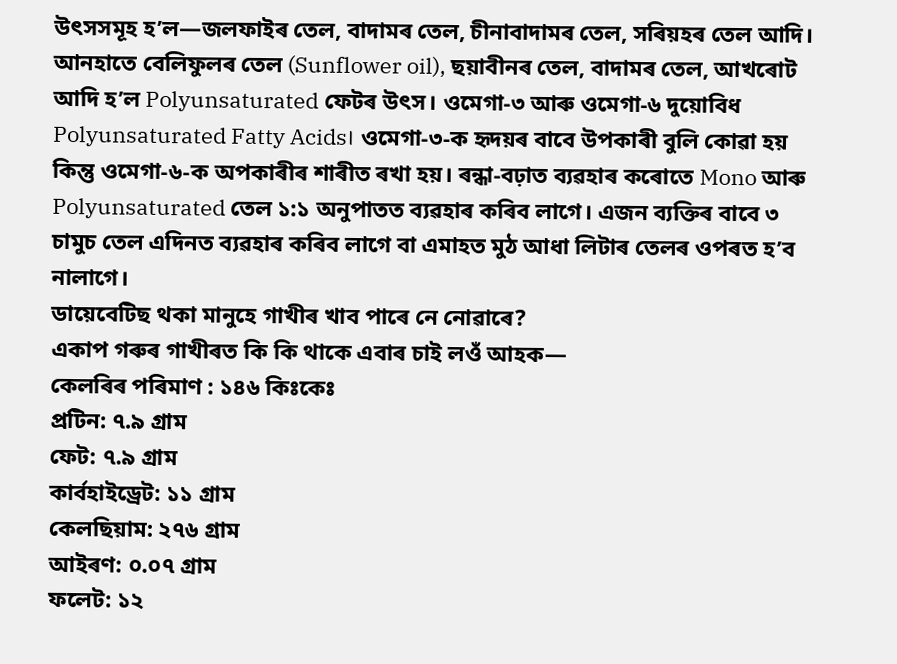উৎসসমূহ হ’ল—জলফাইৰ তেল, বাদামৰ তেল, চীনাবাদামৰ তেল, সৰিয়হৰ তেল আদি। আনহাতে বেলিফুলৰ তেল (Sunflower oil), ছয়াবীনৰ তেল, বাদামৰ তেল, আখৰোট আদি হ’ল Polyunsaturated ফেটৰ উৎস। ওমেগা-৩ আৰু ওমেগা-৬ দুয়োবিধ Polyunsaturated Fatty Acids। ওমেগা-৩-ক হৃদয়ৰ বাবে উপকাৰী বুলি কোৱা হয় কিন্তু ওমেগা-৬-ক অপকাৰীৰ শাৰীত ৰখা হয়। ৰন্ধা-বঢ়াত ব্যৱহাৰ কৰোতে Mono আৰু Polyunsaturated তেল ১:১ অনুপাতত ব্যৱহাৰ কৰিব লাগে। এজন ব্যক্তিৰ বাবে ৩ চামুচ তেল এদিনত ব্যৱহাৰ কৰিব লাগে বা এমাহত মুঠ আধা লিটাৰ তেলৰ ওপৰত হ’ব নালাগে।
ডায়েবেটিছ থকা মানুহে গাখীৰ খাব পাৰে নে নোৱাৰে?
একাপ গৰুৰ গাখীৰত কি কি থাকে এবাৰ চাই লওঁ আহক—
কেলৰিৰ পৰিমাণ : ১৪৬ কিঃকেঃ
প্রটিন: ৭.৯ গ্রাম
ফেট: ৭.৯ গ্রাম
কার্বহাইড্রেট: ১১ গ্রাম
কেলছিয়াম: ২৭৬ গ্রাম
আইৰণ: ০.০৭ গ্রাম
ফলেট: ১২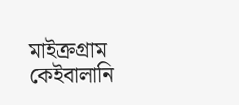মাইক্রগ্রাম
কেইবালানি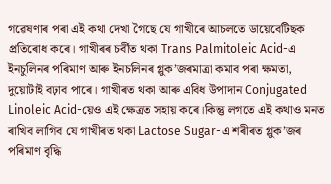গৱেষণাৰ পৰা এই কথা দেখা গৈছে যে গাখীৰে আচলতে ডায়েবেটিছক প্ৰতিৰোধ কৰে। গাখীৰৰ চৰ্বীত থকা Trans Palmitoleic Acid-এ ইনচুলিনৰ পৰিমাণ আৰু ইনচলিনৰ গ্লুক’জৰমাত্রা কমাব পৰা ক্ষমতা, দুয়োটাই বঢ়াব পাৰে। গাখীৰত থকা আৰু এবিধ উপাদান Conjugated Linoleic Acid-য়েও এই ক্ষেত্রত সহায় কৰে।কিন্তু লগতে এই কথাও মনত ৰাখিব লাগিব যে গাখীৰত থকা Lactose Sugar-এ শৰীৰত গ্লুক’জৰ পৰিমাণ বৃদ্ধি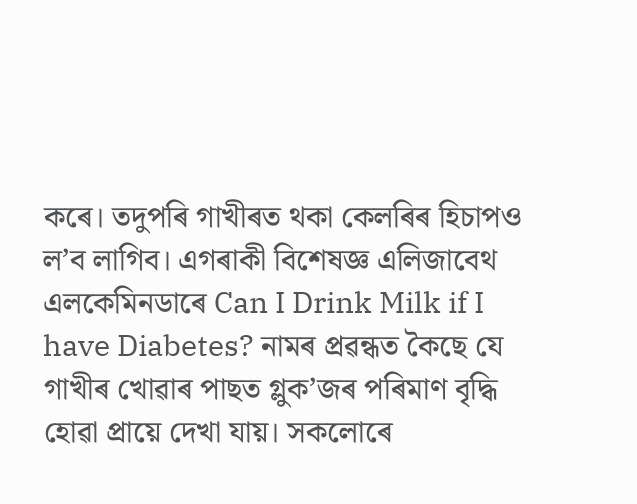কৰে। তদুপৰি গাখীৰত থকা কেলৰিৰ হিচাপও ল’ব লাগিব। এগৰাকী বিশেষজ্ঞ এলিজাবেথ এলকেমিনডাৰে Can I Drink Milk if I have Diabetes? নামৰ প্ৰৱন্ধত কৈছে যে গাখীৰ খোৱাৰ পাছত গ্লুক’জৰ পৰিমাণ বৃদ্ধি হোৱা প্ৰায়ে দেখা যায়। সকলোৰে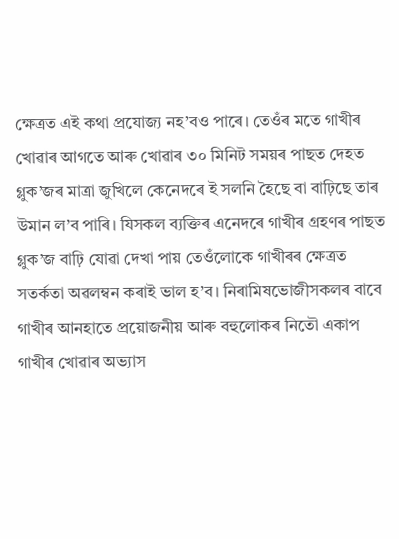ক্ষেত্ৰত এই কথা প্রযোজ্য নহ’বও পাৰে। তেওঁৰ মতে গাখীৰ খোৱাৰ আগতে আৰু খোৱাৰ ৩০ মিনিট সময়ৰ পাছত দেহত গ্লুক’জৰ মাত্ৰা জুখিলে কেনেদৰে ই সলনি হৈছে বা বাঢ়িছে তাৰ উমান ল’ব পাৰি। যিসকল ব্যক্তিৰ এনেদৰে গাখীৰ গ্ৰহণৰ পাছত গ্লুক’জ বাঢ়ি যোৱা দেখা পায় তেওঁলোকে গাখীৰৰ ক্ষেত্ৰত সতর্কতা অৱলম্বন কৰাই ভাল হ’ব। নিৰামিষভোজীসকলৰ বাবে গাখীৰ আনহাতে প্রয়োজনীয় আৰু বহুলোকৰ নিতৌ একাপ গাখীৰ খোৱাৰ অভ্যাস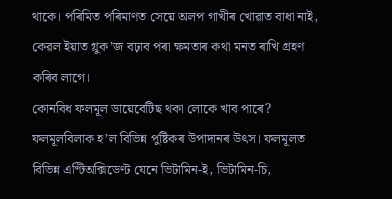থাকে। পৰিমিত পৰিমাণত সেয়ে অলপ গাখীৰ খোৱাত বাধা নাই, কেৱল ইয়াত গ্লুক’জ বঢ়াব পৰা ক্ষমতাৰ কথা মনত ৰাখি গ্ৰহণ কৰিব লাগে।
কোনবিধ ফলমূল ডায়েবেটিছ থকা লোকে খাব পাৰে?
ফলমূলবিলাক হ’ল বিভিন্ন পুষ্টিকৰ উপাদানৰ উৎস। ফলমূলত বিভিন্ন এণ্টিঅক্সিডেণ্ট যেনে ভিটামিন-ই, ভিটামিন-চি,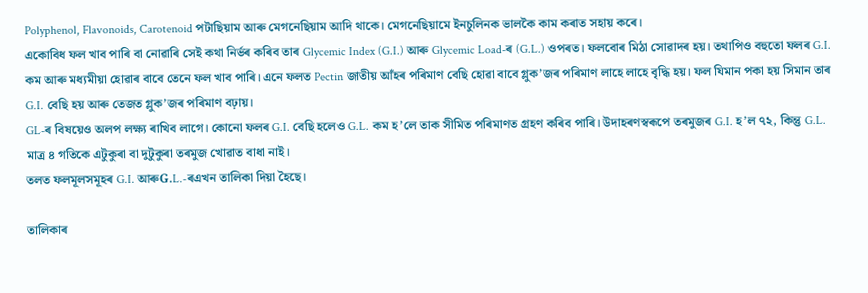Polyphenol, Flavonoids, Carotenoid পটাছিয়াম আৰু মেগনেছিয়াম আদি থাকে। মেগনেছিয়ামে ইনচুলিনক ভালকৈ কাম কৰাত সহায় কৰে।
একোবিধ ফল খাব পাৰি বা নোৱাৰি সেই কথা নিৰ্ভৰ কৰিব তাৰ Glycemic Index (G.I.) আৰু Glycemic Load-ৰ (G.L.) ওপৰত। ফলবোৰ মিঠা সোৱাদৰ হয়। তথাপিও বহুতো ফলৰ G.I. কম আৰু মধ্যমীয়া হোৱাৰ বাবে তেনে ফল খাব পাৰি। এনে ফলত Pectin জাতীয় আঁহৰ পৰিমাণ বেছি হোৱা বাবে গ্লুক’জৰ পৰিমাণ লাহে লাহে বৃদ্ধি হয়। ফল যিমান পকা হয় সিমান তাৰ G.I. বেছি হয় আৰু তেজত গ্লুক’জৰ পৰিমাণ বঢ়ায়।
GL-ৰ বিষয়েও অলপ লক্ষ্য ৰাখিব লাগে। কোনো ফলৰ G.I. বেছি হলেও G.L. কম হ’লে তাক সীমিত পৰিমাণত গ্ৰহণ কৰিব পাৰি। উদাহৰণস্বৰূপে তৰমুজৰ G.I. হ’ল ৭২, কিন্তু G.L. মাত্র ৪ গতিকে এটুকুৰা বা দুটুকুৰা তৰমুজ খোৱাত বাধা নাই।
তলত ফলমূলসমূহৰ G.I. আৰুG.L.-ৰএখন তালিকা দিয়া হৈছে।

তালিকাৰ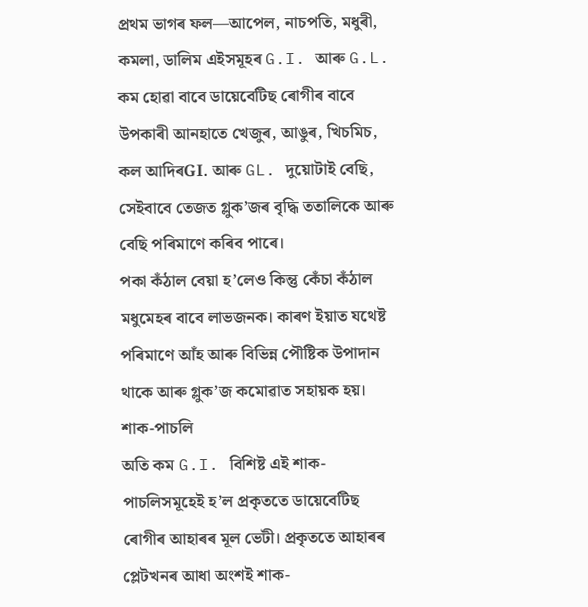প্ৰথম ভাগৰ ফল—আপেল, নাচপতি, মধুৰী, কমলা, ডালিম এইসমূহৰ G.I. আৰু G.L. কম হোৱা বাবে ডায়েবেটিছ ৰোগীৰ বাবে উপকাৰী আনহাতে খেজুৰ, আঙুৰ, খিচমিচ, কল আদিৰGI. আৰু GL. দুয়োটাই বেছি, সেইবাবে তেজত গ্লুক’জৰ বৃদ্ধি ততালিকে আৰু বেছি পৰিমাণে কৰিব পাৰে।
পকা কঁঠাল বেয়া হ’লেও কিন্তু কেঁচা কঁঠাল মধুমেহৰ বাবে লাভজনক। কাৰণ ইয়াত যথেষ্ট পৰিমাণে আঁহ আৰু বিভিন্ন পৌষ্টিক উপাদান থাকে আৰু গ্লুক’জ কমোৱাত সহায়ক হয়।
শাক-পাচলি
অতি কম G.I. বিশিষ্ট এই শাক-পাচলিসমূহেই হ’ল প্রকৃততে ডায়েবেটিছ ৰোগীৰ আহাৰৰ মূল ভেটী। প্ৰকৃততে আহাৰৰ প্লেটখনৰ আধা অংশই শাক-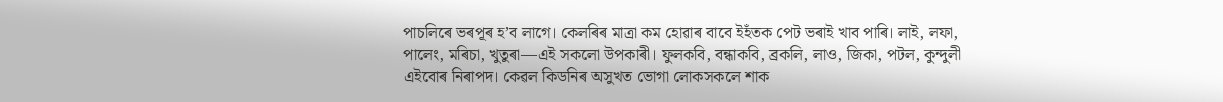পাচলিৰে ভৰপূৰ হ’ব লাগে। কেলৰিৰ মাত্রা কম হোৱাৰ বাবে ইহঁতক পেট ভৰাই খাব পাৰি। লাই, লফা, পালেং, মৰিচা, খুতুৰা—এই সকলো উপকাৰী। ফুলকবি, বন্ধাকবি, ব্রকলি, লাও, জিকা, পটল, কুন্দুলী এইবোৰ নিৰাপদ। কেৱল কিডনিৰ অসুখত ভোগা লোকসকলে শাক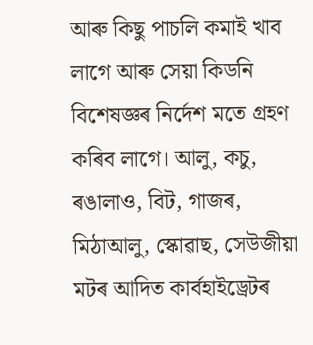আৰু কিছু পাচলি কমাই খাব লাগে আৰু সেয়া কিডনি বিশেষজ্ঞৰ নিৰ্দেশ মতে গ্রহণ কৰিব লাগে। আলু, কচু, ৰঙালাও, বিট, গাজৰ, মিঠাআলু, স্কোৱাছ, সেউজীয়া মটৰ আদিত কাৰ্বহাইড্ৰেটৰ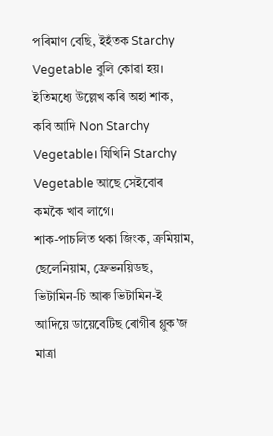পৰিমাণ বেছি, ইহঁতক Starchy Vegetable বুলি কোৱা হয়। ইতিমধ্যে উল্লেখ কৰি অহা শাক, কবি আদি Non Starchy Vegetable। যিখিনি Starchy Vegetable আছে সেইবোৰ কমকৈ খাব লাগে।
শাক-পাচলিত থকা জিংক, ক্রমিয়াম, ছেলেনিয়াম, ফ্রেভনয়িডছ, ভিটামিন-চি আৰু ভিটামিন-ই আদিয়ে ডায়েবেটিছ ৰোগীৰ গ্লুক’জ মাত্রা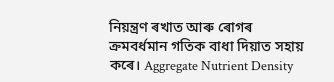নিয়ন্ত্ৰণ ৰখাত আৰু ৰোগৰ ক্রমবর্ধমান গতিক বাধা দিয়াত সহায় কৰে। Aggregate Nutrient Density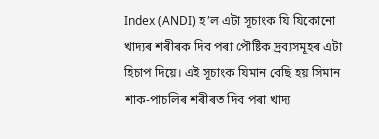Index (ANDI) হ’ল এটা সূচাংক যি যিকোনো খাদ্যৰ শৰীৰক দিব পৰা পৌষ্টিক দ্রব্যসমূহৰ এটা হিচাপ দিয়ে। এই সূচাংক যিমান বেছি হয় সিমান শাক-পাচলিৰ শৰীৰত দিব পৰা খাদ্য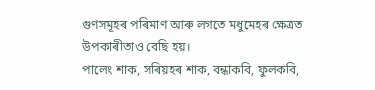গুণসমূহৰ পৰিমাণ আৰু লগতে মধুমেহৰ ক্ষেত্ৰত উপকাৰীতাও বেছি হয়।
পালেং শাক, সৰিয়হৰ শাক, বন্ধাকবি, ফুলকবি,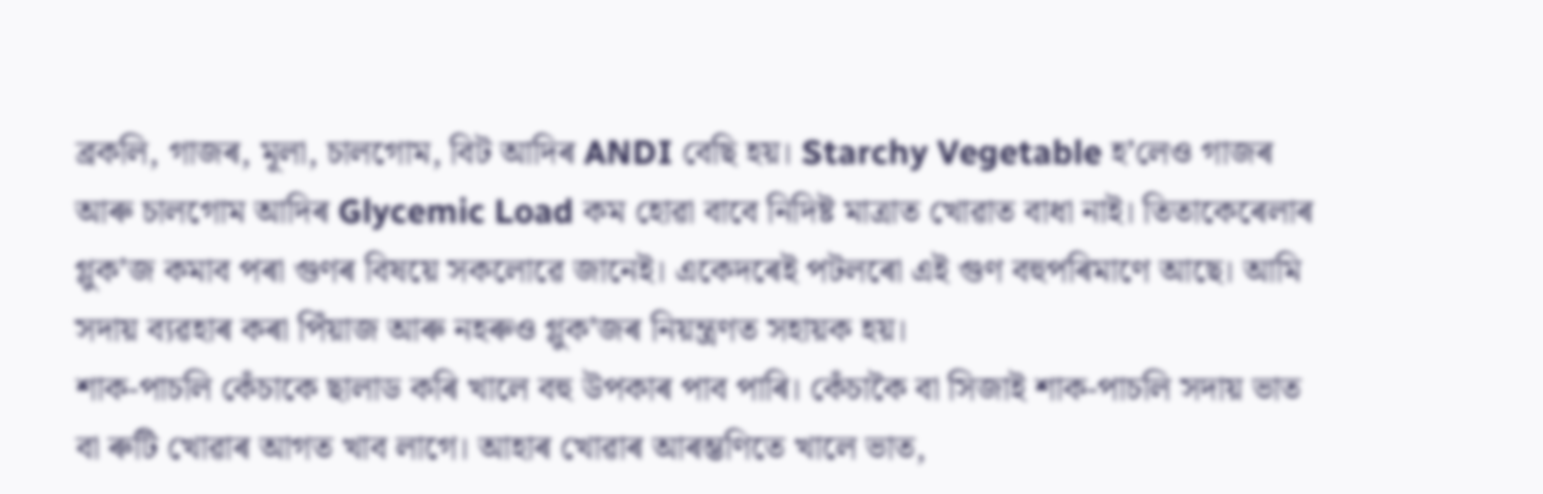ব্রকলি, গাজৰ, মূলা, চালগোম, বিট আদিৰ ANDI বেছি হয়। Starchy Vegetable হ’লেও গাজৰ আৰু চালগোম আদিৰ Glycemic Load কম হোৱা বাবে নিদিষ্ট মাত্ৰাত খোৱাত বাধা নাই। তিতাকেৰেলাৰ গ্লুক’জ কমাব পৰা গুণৰ বিষয়ে সকলোৱে জানেই। একেদৰেই পটলৰো এই গুণ বহুপৰিমাণে আছে। আমি সদায় ব্যৱহাৰ কৰা পিঁয়াজ আৰু নহৰুও গ্লুক’জৰ নিয়ন্ত্ৰণত সহায়ক হয়।
শাক-পাচলি কেঁচাকে ছালাড কৰি খালে বহু উপকাৰ পাব পাৰি। কেঁচাকৈ বা সিজাই শাক-পাচলি সদায় ভাত বা ৰুটি খোৱাৰ আগত খাব লাগে। আহাৰ খোৱাৰ আৰম্ভণিতে খালে ভাত,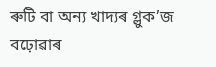ৰুটি বা অন্য খাদ্যৰ গ্লুক’জ বঢ়োৱাৰ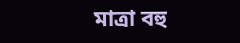মাত্ৰা বহু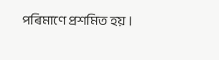পৰিমাণে প্রশমিত হয়।